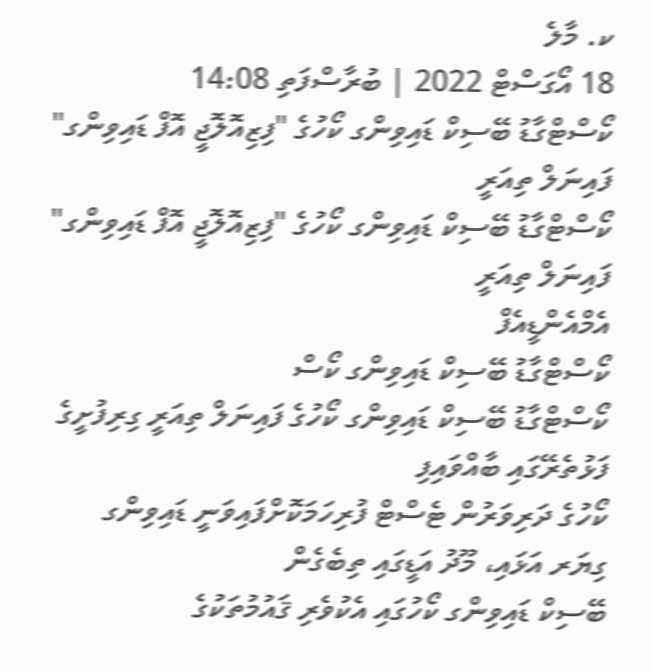ކ. މާލެ
18 އޯގަސްޓް 2022 | ބުރާސްފަތި 14:08
ކޯސްޓްގާޑު ބޭސިކް ޑައިވިންގ ކޯހުގެ "ފިޒިއޮލޮޖީ އޮފް ޑައިވިންގ" ފައިނަލް ތިއަރީ
ކޯސްޓްގާޑު ބޭސިކް ޑައިވިންގ ކޯހުގެ "ފިޒިއޮލޮޖީ އޮފް ޑައިވިންގ" ފައިނަލް ތިއަރީ
އެމްއެންޑީއެފް
ކޯސްޓްގާޑު ބޭސިކް ޑައިވިންގ ކޯސް
ކޯސްޓްގާޑު ބޭސިކް ޑައިވިންގ ކޯހުގެ ފައިނަލް ތިއަރީ ގިރިފުށީގެ ފަޅުތެރޭގައި ބާއްވައިފި
ކޯހުގެ ދަރިވަރުން ޓެސްޓް ފުރިހަމަކޮށްފައިވަނީ ޑައިވިންގ ގިޔަރ އަޅައި، މޫދު އަޑީގައި ތިބެގެން
ބޭސިކް ޑައިވިންގ ކޯހުގައި އެކުވެރި ޤައުމުތަކުގެ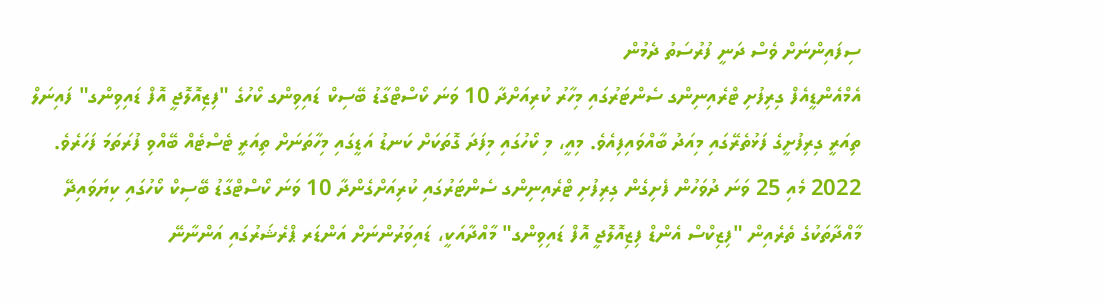ސިފައިންނަށް ވެސް ދަނީ ފުރުސަތު ދެމުން
އެމްއެންޑީއެފް ގިރިފުށި ޓްރެއިނިންގ ސެންޓަރުގައި މިހާރު ކުރިއަށްދާ 10 ވަނަ ކޯސްޓްގާޑު ބޭސިކް ޑައިވިންގ ކޯހުގެ "ފިޒިއޮލޮޖީ އޮފް ޑައިވިންގ" ފައިނަލް ތިއަރީ ގިރިފުށީގެ ފަޅުތެރޭގައި މިއަދު ބާއްވައިފިއެވެ. މިއީ، މި ކޯހުގައި މިފަދަ ގޮތަކަށް ކަނޑު އަޑީގައި މިހާތަނަށް ތިއަރީ ޓެސްޓެއް ބޭއްވި ފުރަތަމަ ފަހަރެވެ.
2022 މެއި 25 ވަނަ ދުވަހުން ފެށިގެން ގިރިފުށި ޓްރެއިނިންގ ސެންޓަރުގައި ކުރިއަށްގެންދާ 10 ވަނަ ކޯސްޓްގާޑު ބޭސިކް ކޯހުގައި ކިޔަވައިދޭ މާއްދާތަކުގެ ތެރެއިން "ފިޒިކްސް އެންޑް ފިޒިއޮލޮޖީ އޮފް ޑައިވިންގ" މާއްދާއަކީ، ޑައިވަރުންނަށް އަންޑަރ ޕްރެޝަރުގައި އަންނާނޭ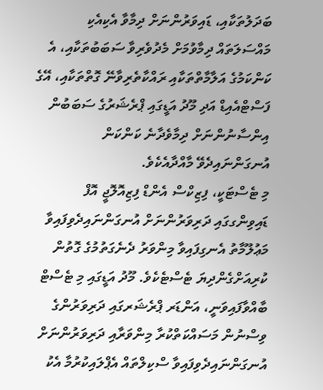ބަދަލުތަކާއި، ޑައިވަރުންނަށް ދިމާވާ އެކިއެކި މައްސަލަތައް ދިމާވުމަށް މެދުވެރިވާ ސަބަބުތަކާއި، އެ ކަންކަމުގެ އަލާމާތްތަކާއި ރައްކާތެރިވާނޭ ގޮތްތަކާއި، އޭގެ ފަސްޓްއެއިޑް އަދި މޫދު އަޑީގައި ޕްރެޝަރުގެ ސަބަބުން އިންސާނުންނަށް ދިމާވެދާނެ ކަންކަން އުނގަންނައިދެވޭ މާއްދާއެކެވެ.
މި ޓެސްޓަކީ، ފިޒިކްސް އެންޑް ފިޒިއޮލޮޖީ އޮފް ޑައިވިންގގައި ދަރިވަރުންނަށް އުނގަންނައިދެވިފައިވާ މަޢުލޫމާތު އެނގިފައިވާ މިންވަރު ދެނެގަތުމުގެ ގޮތުން ކުރިއަށްގެންދިޔަ ޓެސްޓެކެވެ. މޫދު އަޑީގައި މި ޓެސްޓް ބާއްވާފައިވަނީ، އަންޑަރ ޕްރެޝަރގައި ދަރިވަރުންގެ ވިސްނުން މަސައްކަތްކުރާ މިންވަރާއި ދަރިވަރުންނަށް އުނގަންނައިދެވިފައިވާ ސްކިލްތައް އެޕްލައިކުރުމާ އެކު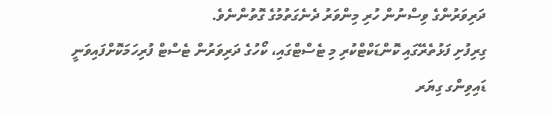ދަރިވަރުންގެ ވިސްނުން ހުރި މިންވަރު ދެނެގަތުމުގެ ގޮތުންނެވެ.
ގިރިފުށި ފަޅުތެރޭގައި ކޮންޑަކްޓްކުރި މި ޓެސްޓްގައި، ކޯހުގެ ދަރިވަރުން ޓެސްޓް ފުރިހަމަކޮށްފައިވަނީ ޑައިވިންގ ގިޔަރ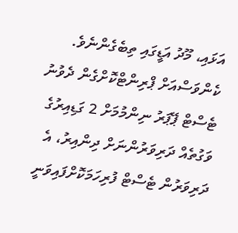އަޅައި، މޫދު އަޑީގައި ތިބެގެންނެވެ. ކެންވަސްއަށް ޕްރިންޓްކޮށްގެން ދެވުނު ޓެސްޓް ޕޭޕަރު ނިންމުމަށް 2 ގަޑިއިރުގެ ވަގުތެއް ދަރިވަރުންނަށް ދިންއިރު، އެ ދަރިވަރުން ޓެސްޓް ފުރިހަމަކޮށްފައިވަނީ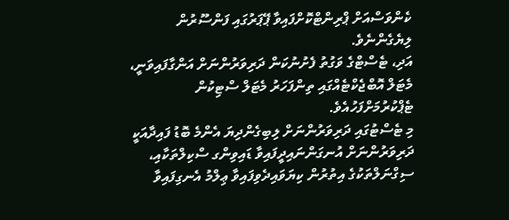ކެންވަސްއަށް ޕްރިންޓްކޮށްފައިވާ ޕޭޕަރުގައި ފަންސޫރުން ލިޔެގެންނެވެ.
އަދި، ޓެސްޓްގެ ވަގުތު ފެށުނުކަން ދަރިވަރުންނަށް އަންގާފައިވަނީ، މެޓަލް އޮބްޖެކްޓެއްގައި ތިންފަހަރު މެޓަލް ސްޓިކުން ޓެޕްކުރުމަށްފަހުއެވެ.
މި ޓެސްޓުގައި ދަރިވަރުންނަށް ލިބިގެންދިޔަ އެންމެ ބޮޑު ފައިދާއަކީ ދަރިވަރުންނަށް އުނގަންނައިދީފައިވާ ޑައިވިންގ ސްކިލްތަކާއި، ސިގްނަލްތަކުގެ އިތުރުން ކިޔަވައިދެވިފައިވާ ޢިލްމު އެނގިފައިވާ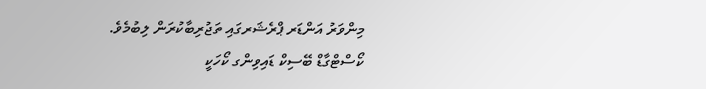މިންވަރު އަންޑަރ ޕްރެޝަރގައި ތަޖުރިބާކުރަން ލިބުމެވެ.
ކޯސްޓްގާޑް ބޭސިކް ޑައިވިންގ ކޯހަކީ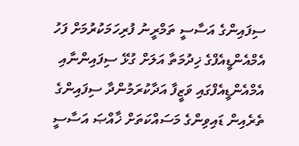ސިފައިންގެ އަސާސީ ތަމްރީނު ފުރިހަމަކުރުމަށް ފަހު އެމްއެންޑީއެފްގެ ޚިދުމަތާ އަލަށް ގުޅޭ ސިފައިންނާއި އެމްއެންޑީއެފްގައި ވަޒީފާ އަދާކުރަމުންދާ ސިފައިންގެ ތެރެއިން ޑައިވިންގެ މަސައްކަތަށް ޚާއްޞަ އަސާސީ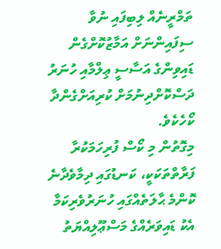ތަމްރީނެއް ލިބިފައި ނުވާ ސިފައިންނަށް އަމާޒުކޮށްގެން ޑައިވިންގެ އަސާސީ ޢިލްމާއި ހުނަރު ދަސްކޮށްދިނުމަށް ކުރިއަށްގެންދާ ކޯހެކެވެ.
މިގޮތުން މި ކޯސް ފުރިހަމަކުރާ ފަރާތްތަކަކީ، ކަނޑުގައި ދިމާވެދާނެ ކޮންމެ ޙާލަތެއްގައި ހުނަރުވެރިކަމާ އެކު ޑައިވަރެއްގެ މަސްޢޫލިއްޔަތު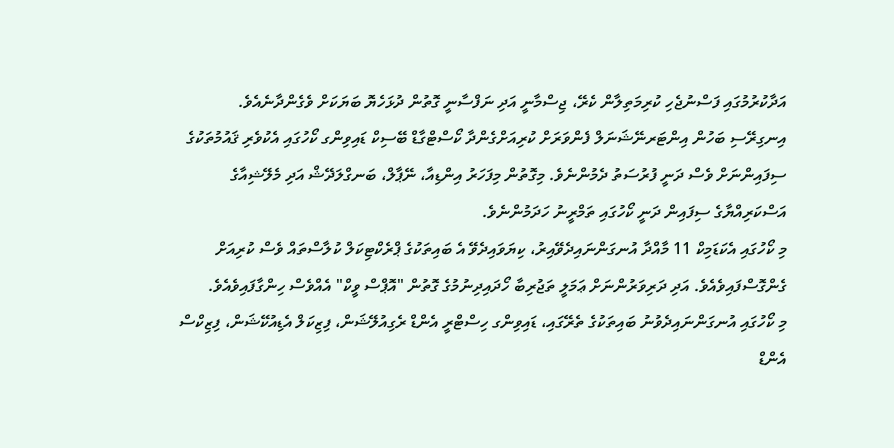އަދާކުރުމުގައި ފަސްނުޖެހި ކުރިމަތިލާން ކެރޭ، ޖިސްމާނީ އަދި ނަފްސާނީ ގޮތުން ދުޅަހެޔޮ ބަޔަކަށް ވެގެންދާނެއެވެ.
އިނގިރޭސި ބަހުން އިންޓަރނޭޝަނަލް ފެންވަރަށް ކުރިއަށްގެންދާ ކޯސްޓްގާޑް ބޭސިކް ޑައިވިންގ ކޯހުގައި އެކުވެރި ޤައުމުތަކުގެ ސިފައިންނަށް ވެސް ދަނީ ފުރުސަތު ދެމުންނެވެ. މިގޮތުން މިފަހަރު އިންޑިއާ، ނޭޕާލް، ބަނގްލަދޭޝް އަދި މެލޭޝިއާގެ އަސްކަރިއްޔާގެ ސިފައިން ދަނީ ކޯހުގައި ތަމްރީނު ހަދަމުންނެވެ.
މި ކޯހުގައި އެކަޑަމިކް 11 މާއްދާ އުނގަންނައިދެވޭއިރު، ކިޔަވައިދެވޭ އެ ބައިތަކުގެ ޕްރެކްޓިކަލް ކުލާސްތައް ވެސް ކުރިއަށް ގެންގޮސްފައިވެއެވެ. އަދި ދަރިވަރުންނަށް ޢަމަލީ ތަޖުރިބާ ހޯދައިދިނުމުގެ ގޮތުން "އޮޕްސް ވީކް" އެއްވެސް ހިންގާފައިވެއެވެ.
މި ކޯހުގައި އުނގަންނައިދެވުނު ބައިތަކުގެ ތެރޭގައި، ޑައިވިންގ ހިސްޓްރީ އެންޑް ރެގިއުލޭޝަން، ފިޒިކަލް އެޑިއުކޭޝަން، ފިޒިކްސް އެންޑް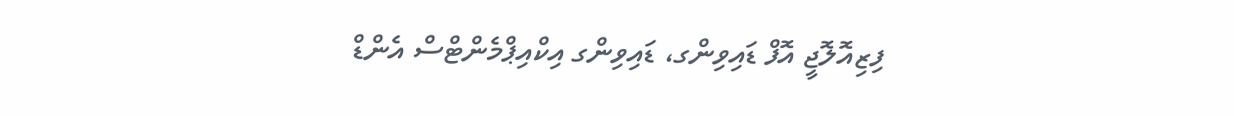ފިޒިއޮލޮޖީ އޮފް ޑައިވިންގ، ޑައިވިންގ އިކްއިޕްމެންޓްސް އެންޑް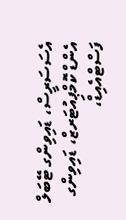އެސަސަރީސް، ޑައިވިންގ ޓޭބަލް އެންޑް ކޮމްޕިއުޓަރޒް، ޑައިވިންގ ފަސްޓްއެއިޑް،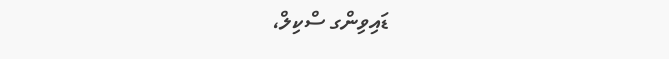ޑައިވިންގ ސްކިލް،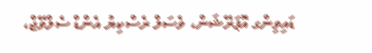ޑައިވިންގ އޮޕަރޭޝަން، ވެސަލް ރެސްކިޔު އެންޑް ސެލްވޭޖް،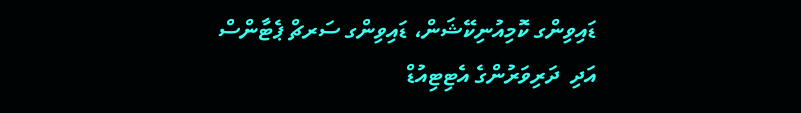ޑައިވިންގ ކޮމިއުނިކޭޝަން، ޑައިވިންގ ސަރޗް ޕެޓާންސް އަދި  ދަރިވަރުންގެ އެޓިޓިއުޑް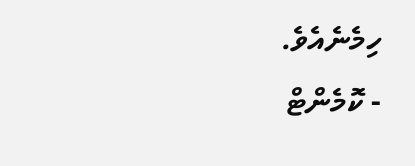ހިމެނެއެވެ.
- ކޮމެންޓް